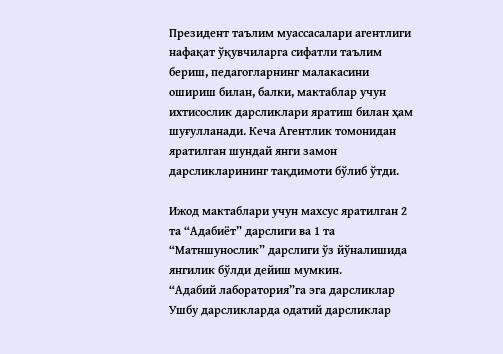Президент таълим муассасалари агентлиги нафақат ўқувчиларга сифатли таълим бериш, педагогларнинг малакасини ошириш билан, балки, мактаблар учун ихтисослик дарсликлари яратиш билан ҳам шуғулланади. Кеча Агентлик томонидан яратилган шундай янги замон дарсликларининг тақдимоти бўлиб ўтди.

Ижод мактаблари учун махсус яратилган 2 та “Адабиёт” дарслиги ва 1 та “Матншунослик” дарслиги ўз йўналишида янгилик бўлди дейиш мумкин.
“Адабий лаборатория”га эга дарсликлар
Ушбу дарсликларда одатий дарсликлар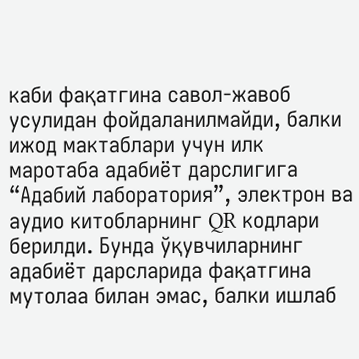каби фақатгина савол-жавоб усулидан фойдаланилмайди, балки ижод мактаблари учун илк маротаба адабиёт дарслигига “Адабий лаборатория”, электрон ва аудио китобларнинг QR кодлари берилди. Бунда ўқувчиларнинг адабиёт дарсларида фақатгина мутолаа билан эмас, балки ишлаб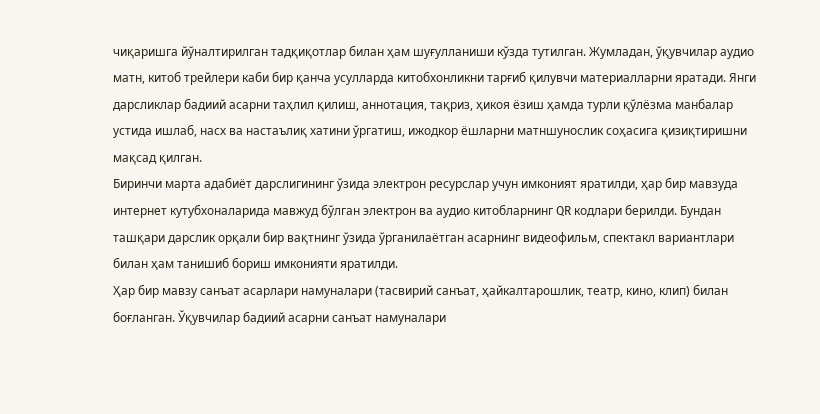чиқаришга йўналтирилган тадқиқотлар билан ҳам шуғулланиши кўзда тутилган. Жумладан, ўқувчилар аудио матн, китоб трейлери каби бир қанча усулларда китобхонликни тарғиб қилувчи материалларни яратади. Янги дарсликлар бадиий асарни таҳлил қилиш, аннотация, тақриз, ҳикоя ёзиш ҳамда турли қўлёзма манбалар устида ишлаб, насх ва настаълиқ хатини ўргатиш, ижодкор ёшларни матншунослик соҳасига қизиқтиришни мақсад қилган.
Биринчи марта адабиёт дарслигининг ўзида электрон ресурслар учун имконият яратилди, ҳар бир мавзуда интернет кутубхоналарида мавжуд бўлган электрон ва аудио китобларнинг QR кодлари берилди. Бундан ташқари дарслик орқали бир вақтнинг ўзида ўрганилаётган асарнинг видеофильм, спектакл вариантлари билан ҳам танишиб бориш имконияти яратилди.
Ҳар бир мавзу санъат асарлари намуналари (тасвирий санъат, ҳайкалтарошлик, театр, кино, клип) билан боғланган. Ўқувчилар бадиий асарни санъат намуналари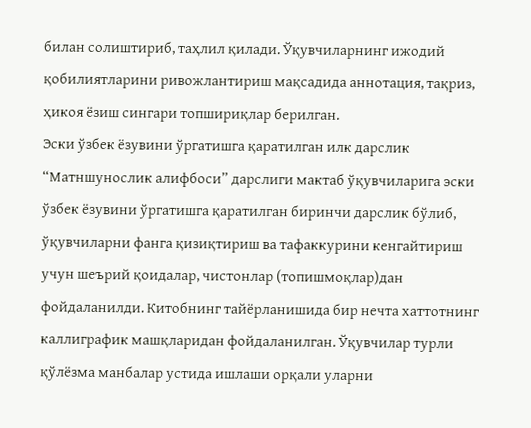билан солиштириб, таҳлил қилади. Ўқувчиларнинг ижодий қобилиятларини ривожлантириш мақсадида аннотация, тақриз, ҳикоя ёзиш сингари топшириқлар берилган.
Эски ўзбек ёзувини ўргатишга қаратилган илк дарслик
“Матншунослик алифбоси” дарслиги мактаб ўқувчиларига эски ўзбек ёзувини ўргатишга қаратилган биринчи дарслик бўлиб, ўқувчиларни фанга қизиқтириш ва тафаккурини кенгайтириш учун шеърий қоидалар, чистонлар (топишмоқлар)дан фойдаланилди. Китобнинг тайёрланишида бир нечта хаттотнинг каллиграфик машқларидан фойдаланилган. Ўқувчилар турли қўлёзма манбалар устида ишлаши орқали уларни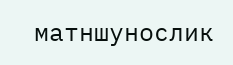матншунослик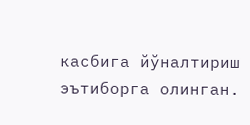касбига йўналтириш эътиборга олинган.